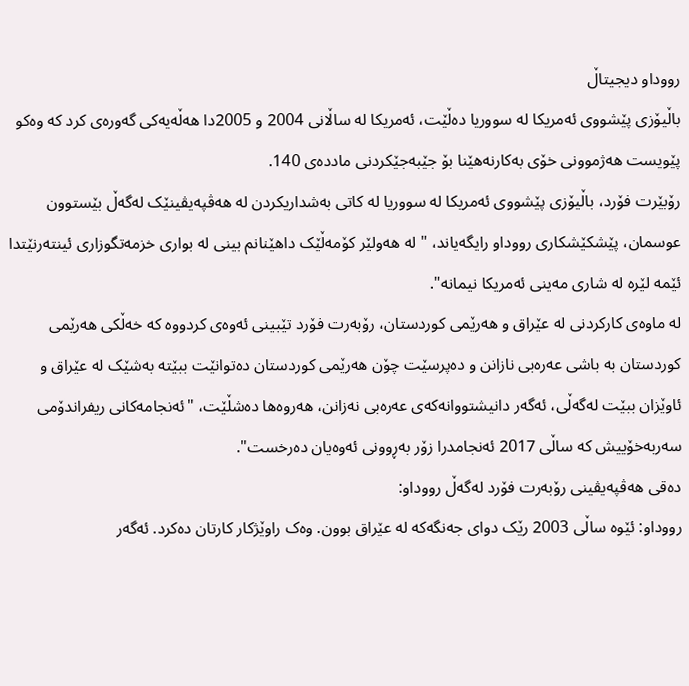رووداو دیجیتاڵ
باڵیۆزی پێشووی ئەمریکا لە سووریا دەڵێت، ئەمریکا لە ساڵانی 2004 و 2005دا هەڵەیەکی گەورەی کرد کە وەکو پێویست هەژموونی خۆی بەکارنەهێنا بۆ جێبەجێکردنی ماددەی 140.
رۆبێرت فۆرد، باڵیۆزی پێشووی ئەمریکا لە سووریا لە کاتی بەشداریکردن لە هەڤپەیڤینێک لەگەڵ بێستوون عوسمان، پێشکێشکاری رووداو رایگەیاند، "لە هەولێر کۆمەڵێک داهێنانم بینی لە بواری خزمەتگوزاری ئینتەرنێتدا ئێمە لێرە لە شاری مەینی ئەمریکا نیمانە".
لە ماوەی کارکردنی لە عێراق و هەرێمی کوردستان، رۆبەرت فۆرد تێبینی ئەوەی کردووە کە خەڵکی هەرێمی کوردستان بە باشی عەرەبی نازانن و دەپرسێت چۆن هەرێمی کوردستان دەتوانێت ببێتە بەشێک لە عێراق و ئاوێزان ببێت لەگەڵی، ئەگەر دانیشتووانەکەی عەرەبی نەزانن، هەروەها دەشڵێت، "ئەنجامەکانی ریفراندۆمی سەربەخۆییش کە ساڵی 2017 ئەنجامدرا زۆر بەڕوونی ئەوەیان دەرخست".
دەقی هەڤپەیڤینی رۆبەرت فۆرد لەگەڵ رووداو:
رووداو: ئێوە ساڵی 2003 رێک دوای جەنگەکە لە عێراق بوون. وەک راوێژکار کارتان دەکرد. ئەگەر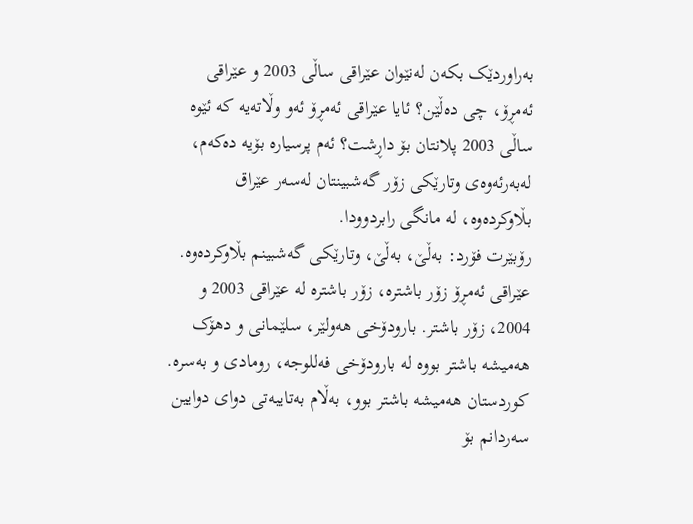بەراوردێک بکەن لەنێوان عێراقی ساڵی 2003 و عێراقی ئەمڕۆ، چی دەڵێن؟ ئایا عێراقی ئەمڕۆ ئەو وڵاتەیە کە ئێوە ساڵی 2003 پلانتان بۆ داڕشت؟ ئەم پرسیارە بۆیە دەکەم، لەبەرئەوەی وتارێکی زۆر گەشبینتان لەسەر عێراق بڵاوکردەوە، لە مانگی رابردوودا.
رۆبێرت فۆرد: بەڵێ، بەڵێ، وتارێکی گەشبینم بڵاوکردەوە. عێراقی ئەمڕۆ زۆر باشترە، زۆر باشترە لە عێراقی 2003 و 2004، زۆر باشتر. بارودۆخی هەولێر، سلێمانی و دهۆک هەمیشە باشتر بووە لە بارودۆخی فەللوجە، رومادی و بەسرە. کوردستان هەمیشە باشتر بوو، بەڵام بەتایبەتی دوای دوایین سەردانم بۆ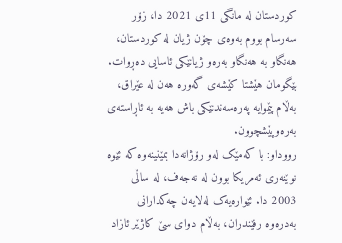کوردستان لە مانگی 11ی 2021 دا، زۆر سەرسام بووم بەوەی چۆن ژیان لە کوردستان، هەنگاو بە هەنگاو بەرەو ژیانێکی ئاسایی دەڕوات. بێگومان هێشتا کێشەی گەورە هەن لە عێراق، بەڵام پێموایە پەرەسەندنێکی باش هەیە بە ئاڕاستەی بەرەوپێشچوون.
رووداو: با کەمێک لەو رۆژانەدا بمێنینەوە کە ئێوە نوێنەری ئەمریکا بوون لە نەجەف، لە ساڵی 2003 دا. ئێوارەیەک لەلایەن چەکدارانی بەدرەوە رفێندران، بەڵام دوای سێ کاژێر ئازاد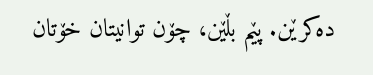دەکرێن. پێم بڵێن، چۆن توانیتان خۆتان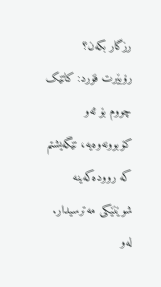رزگار بکەن؟
رۆبێرت فۆرد: کاتێک چووم بۆ ئەو کۆبوونەوەیە، تێگەیشتم کە روودەکەینە شوێنێکی مەترسیدار. لەو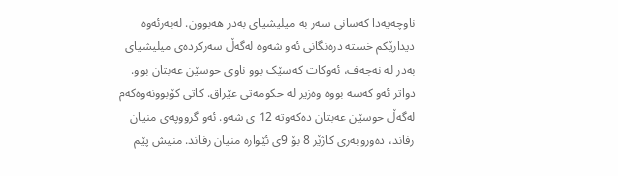ناوچەیەدا کەسانی سەر بە میلیشیای بەدر هەبوون. لەبەرئەوە دیدارێکم خستە درەنگانی ئەو شەوە لەگەڵ سەرکردەی میلیشیای بەدر لە نەجەف، ئەوکات کەسێک بوو ناوی حوسێن عەبتان بوو. دواتر ئەو کەسە بووە وەزیر لە حکومەتی عێراق. کاتی کۆبوونەوەکەم لەگەڵ حوسێن عەبتان دەکەوتە 12 ی شەو. ئەو گرووپەی منیان رفاند، دەوروبەری کاژێر 8 بۆ 9ی ئێوارە منیان رفاند. منیش پێم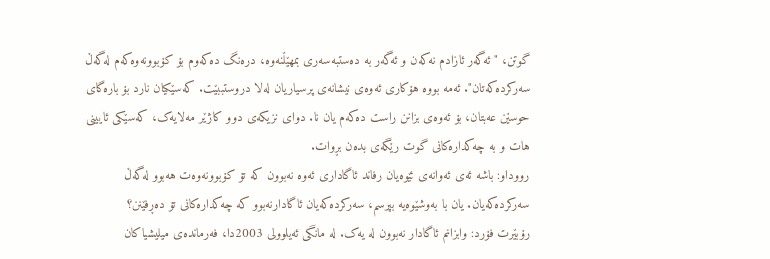گوتن، "ئەگەر ئازادم نەکەن و ئەگەر بە دەستبەسەری بمهێڵنەوە، درەنگ دەکەوم بۆ کۆبوونەوەکەم لەگەڵ سەرکردەکەتان". ئەمە بووە هۆکاری ئەوەی نیشانەی پرسیاریان لەلا دروستببێت. کەسێکیان نارد بۆ بارەگای حوسێن عەبتان، بۆ ئەوەی بزانن راست دەکەم یان نا. دوای نزیکەی دوو کاژێر مەلایەک، کەسێکی ئایینی هات و بە چەکدارەکانی گوت رێگەی بدەن بڕوات.
رووداو: باشە ئەی ئەوانەی ئێوەیان رفاند ئاگاداری ئەوە نەبوون کە تۆ کۆبوونەوەت هەبوو لەگەڵ سەرکردەکەیان. یان با بەوشێوەیە بپرسم، سەرکردەکەیان ئاگادارنەبوو کە چەکدارەکانی تۆ دەڕفێنن؟
رۆبێرت فۆرد: وابزانم ئاگادار نەبوون لە یەک. لە مانگی ئەیلوولی 2003دا، فەرماندەی میلیشیاکان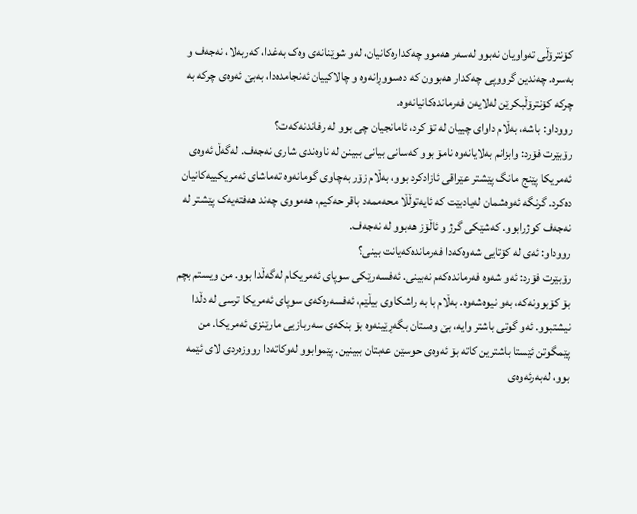کۆنترۆڵی تەواویان نەبوو لەسەر هەموو چەکدارەکانیان، لەو شوێنانەی وەک بەغدا، کەربەلا، نەجەف و بەسرە. چەندین گرووپی چەکدار هەبوون کە دەسووڕانەوە و چالاکییان ئەنجامدەدا، بەبێ ئەوەی چرکە بە چرکە کۆنترۆڵبکرێن لەلایەن فەرماندەکانیانەوە.
رووداو: باشە، بەڵام داوای چییان لە تۆ کرد، ئامانجیان چی بوو لە رفاندنەکەت؟
رۆبێرت فۆرد: وابزانم بەلایانەوە نامۆ بوو کەسانی بیانی ببینن لە ناوەندی شاری نەجەف. لەگەڵ ئەوەی ئەمریکا پێنج مانگ پێشتر عێراقی ئازادکرد بوو، بەڵام زۆر بەچاوی گومانەوە تەماشای ئەمریکییەکانیان دەکرد. گرنگە ئەوەشمان لەیادبێت کە ئایەتوڵڵا محەممەد باقر حەکیم، هەمووی چەند هەفتەیەک پێشتر لە نەجەف کوژرابوو. کەشێکی گرژ و ئاڵۆز هەبوو لە نەجەف.
رووداو: ئەی لە کۆتایی شەوەکەدا فەرماندەکەیانت بینی؟
رۆبێرت فۆرد: ئەو شەوە فەرماندەکەم نەبینی. ئەفسەرێکی سوپای ئەمریکام لەگەڵدا بوو. من ویستم بچم بۆ کۆبوونەکە، بەو نیوەشەوە. بەڵام با بە راشکاوی بیڵێم، ئەفسەرەکەی سوپای ئەمریکا ترسی لە دڵدا نیشتبوو. ئەو گوتی باشتر وایە، بێ وەستان بگەڕێینەوە بۆ بنکەی سەربازیی مارێنزی ئەمریکا. من پێمگوتن ئێستا باشترین کاتە بۆ ئەوەی حوسێن عەبتان ببینین. پێموابوو لەوکاتەدا رووزەردی لای ئێمە بوو، لەبەرئەوەی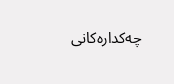چەکدارەکانی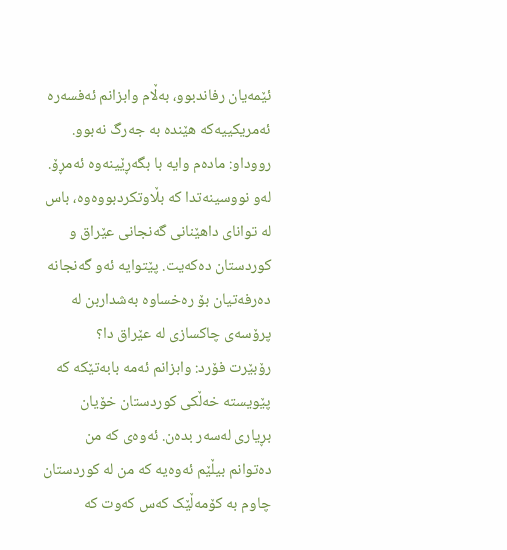ئێمەیان رفاندبوو، بەڵام وابزانم ئەفسەرە ئەمریکییەکە هێندە بە جەرگ نەبوو.
رووداو: مادەم وایە با بگەڕێینەوە ئەمڕۆ. لەو نووسینەتدا کە بڵاوتکردبووەوە، باس لە توانای داهێنانی گەنجانی عێراق و کوردستان دەکەیت. پێتوایە ئەو گەنجانە دەرفەتیان بۆ رەخساوە بەشداربن لە پرۆسەی چاکسازی لە عێراق دا؟
رۆبێرت فۆرد: وابزانم ئەمە بابەتێکە کە پێویستە خەڵکی کوردستان خۆیان بڕیاری لەسەر بدەن. ئەوەی کە من دەتوانم بیڵێم ئەوەیە کە من لە کوردستان چاوم بە کۆمەڵێک کەس کەوت کە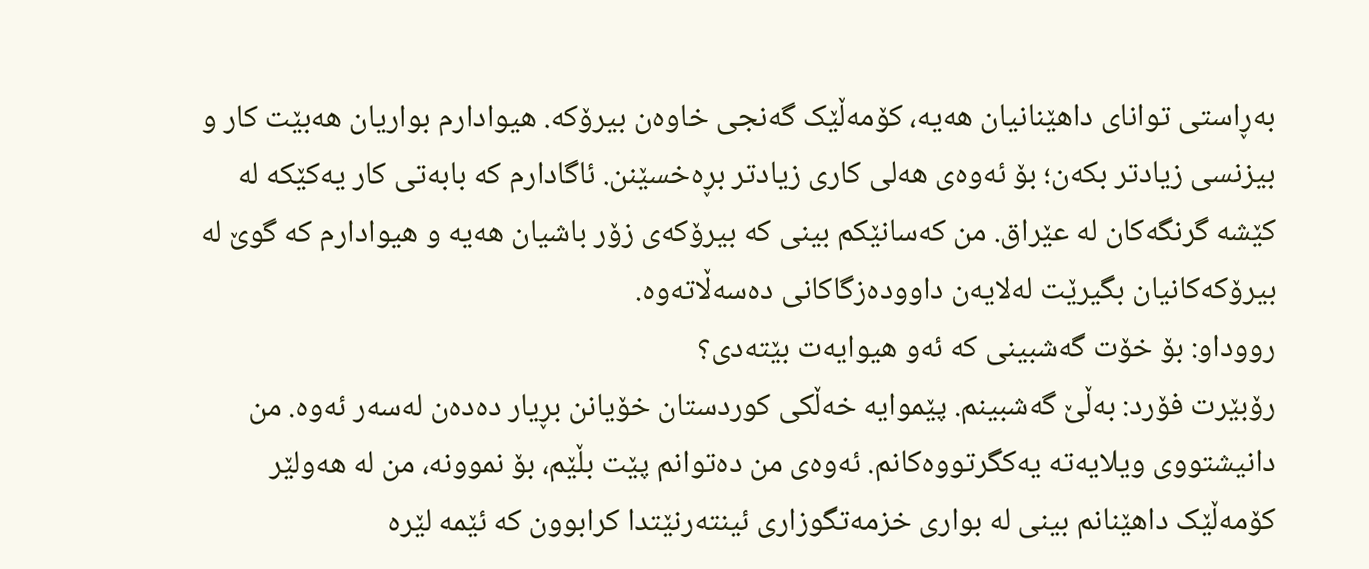بەڕاستی توانای داهێنانیان هەیە، کۆمەڵێک گەنجی خاوەن بیرۆکە. هیوادارم بواریان هەبێت کار و بیزنسی زیادتر بکەن؛ بۆ ئەوەی هەلی کاری زیادتر بڕەخسێنن. ئاگادارم کە بابەتی کار یەکێکە لە کێشە گرنگەکان لە عێراق. من کەسانێکم بینی کە بیرۆکەی زۆر باشیان هەیە و هیوادارم کە گوێ لە بیرۆکەکانیان بگیرێت لەلایەن داوودەزگاکانی دەسەڵاتەوە.
رووداو: بۆ خۆت گەشبینی کە ئەو هیوایەت بێتەدی؟
رۆبێرت فۆرد: بەڵێ گەشبینم. پێموایە خەڵکی کوردستان خۆیانن بڕیار دەدەن لەسەر ئەوە. من دانیشتووی ویلایەتە یەکگرتووەکانم. ئەوەی من دەتوانم پێت بڵێم، بۆ نموونە، من لە هەولێر کۆمەڵێک داهێنانم بینی لە بواری خزمەتگوزاری ئینتەرنێتدا کرابوون کە ئێمە لێرە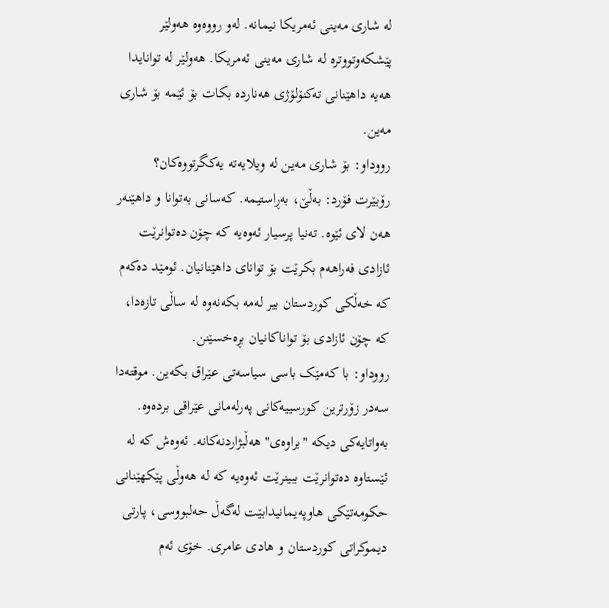لە شاری مەینی ئەمریکا نیمانە. لەو رووەوە هەولێر پێشکەوتووترە لە شاری مەینی ئەمریکا. هەولێر لە توانایدا هەیە داهێنانی تەکنۆلۆژی هەناردە بکات بۆ ئێمە بۆ شاری مەین.
رووداو: بۆ شاری مەین لە ویلایەتە یەکگرتووەکان؟
رۆبێرت فۆرد: بەڵێ، بەڕاستیمە. کەسانی بەتوانا و داهێنەر هەن لای ئێوە. تەنیا پرسیار ئەوەیە کە چۆن دەتوانرێت ئازادی فەراهەم بکرێت بۆ توانای داهێنانیان. ئومێد دەکەم کە خەڵکی کوردستان بیر لەمە بکەنەوە لە ساڵی تازەدا، کە چۆن ئازادی بۆ تواناکانیان بڕەخسێنن.
رووداو: با کەمێک باسی سیاسەتی عێراق بکەین. موقتەدا سەدر زۆرترین کورسییەکانی پەرلەمانی عێراقی بردەوە. بەواتایەکی دیکە "براوەی" هەڵبژاردنەکانە. ئەوەش کە لە ئێستاوە دەتوانرێت ببینرێت ئەوەیە کە لە هەوڵی پێکهێنانی حکومەتێکی هاوپەیمانیدابێت لەگەڵ حەلبووسی، پارتی دیموکراتی کوردستان و هادی عامری. خۆی ئەم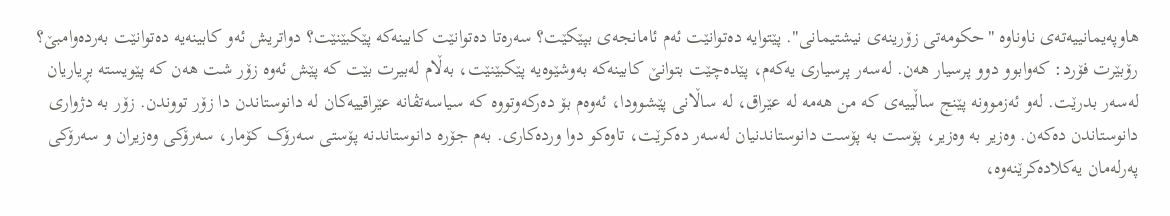هاوپەیمانییەتەی ناوناوە "حکومەتی زۆرینەی نیشتیمانی". پێتوایە دەتوانێت ئەم ئامانجەی بپێکێت؟ سەرەتا دەتوانێت کابینەکە پێکبێنێت؟ دواتریش ئەو کابینەیە دەتوانێت بەردەوامبێ؟
رۆبێرت فۆرد: کەوابوو دوو پرسیار هەن. لەسەر پرسیاری یەکەم، پێدەچێت بتوانێ کابینەکە بەوشێوەیە پێکبێنێت، بەڵام لەبیرت بێت کە پێش ئەوە زۆر شت هەن کە پێویستە بڕیاریان لەسەر بدرێت. لەو ئەزموونە پێنج ساڵییەی کە من هەمە لە عێراق، لە ساڵانی پێشوودا، ئەوەم بۆ دەرکەوتووە کە سیاسەتڤانە عێراقییەکان لە دانوستاندن دا زۆر تووندن. زۆر بە دژواری دانوستاندن دەکەن. وەزیر بە وەزیر، پۆست بە پۆست دانوستاندنیان لەسەر دەکرێت، تاوەکو دوا وردەکاری. بەم جۆرە دانوستاندنە پۆستی سەرۆک کۆمار، سەرۆکی وەزیران و سەرۆکی پەرلەمان یەکلادەکرێنەوە،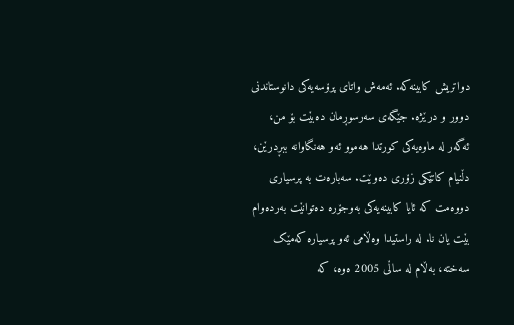دواتریش کابینەکە. ئەمەش واتای پرۆسەیەکی دانوستاندنی دوور و درێژە. جێگەی سەرسوڕمان دەبێت بۆ من، ئەگەر لە ماوەیەکی کورتدا هەموو ئەو هەنگاوانە ببڕدرێن، دڵنیام کاتێکی زۆری دەوێت. سەبارەت بە پرسیاری دووەمت کە ئایا کابینەیەکی بەوجۆرە دەتوانێت بەردەوام بێت یان نا. لە راستیدا وەڵامی ئەو پرسیارە کەمێک سەختە، بەڵام لە ساڵی 2005 ەوە، کە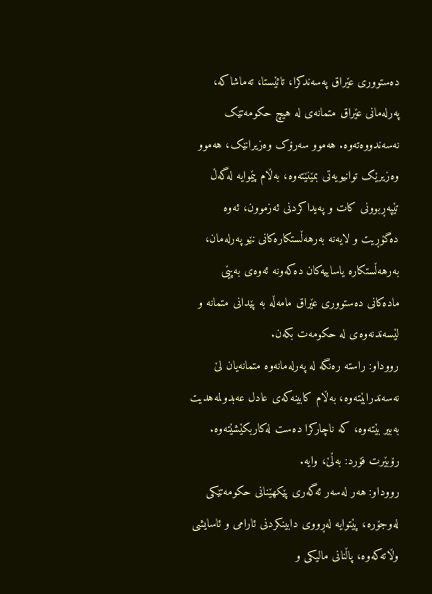دەستووری عێراق پەسەندکرا، تائێستا، تەماشاکە، پەرلەمانی عێراق متمانەی لە هیچ حکومەتێک نەسەندووەتەوە. هەموو سەرۆک وەزیرانێک، هەموو وەزیرێک توانیویەتی بمێنێتەوە، بەڵام پێموایە لەگەڵ تێپەڕبوونی کات و پەیداکردنی ئەزموون، ئەوە دەگۆڕیت و لایەنە بەرهەڵستکارەکانی نێو پەرلەمان، بەرهەڵستکارە یاساییەکان دەکەونە ئەوەی بەپێی مادەکانی دەستووری عێراق مامەڵە بە پێدانی متمانە و لێسەندنەوەی لە حکومەت بکەن.
رووداو: راستە رەنگە لە پەرلەمانەوە متمانەیان لێ نەسەندرابێتەوە، بەڵام کابینەکەی عادل عەبدولمەهدیت بەبیر بێتەوە، کە ناچارکرا دەست لەکاربکێشێتەوە.
رۆبێرت فۆرد: بەڵێ، وایە.
رووداو: هەر لەسەر ئەگەری پێکهێنانی حکومەتێکی لەوجۆرە، پێتوایە لەڕووی دابینکردنی ئارامی و ئاسایشی وڵاتەکەوە، پاڵنانی مالیکی و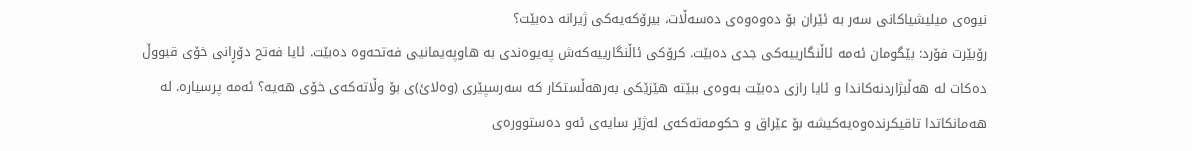نیوەی میلیشیاکانی سەر بە ئێران بۆ دەوەوەی دەسەڵات، بیرۆکەیەکی ژیرانە دەبێت؟
رۆبێرت فۆرد: بێگومان ئەمە ئاڵنگارییەکی جدی دەبێت. کرۆکی ئاڵنگارییەکەش پەیوەندی بە هاوپەیمانیی فەتحەوە دەبێت. ئایا فەتح دۆڕانی خۆی قبووڵ دەکات لە هەڵبژاردنەکاندا و ئایا رازی دەبێت بەوەی ببێتە هێزێکی بەرهەڵستکار کە سەرسپێری (وەلائ)ی بۆ وڵاتەکەی خۆی هەیە؟ ئەمە پرسیارە. لە هەمانکاتدا تاقیکرندەوەیەکیشە بۆ عێراق و حکومەتەکەی لەژێر سایەی ئەو دەستوورەی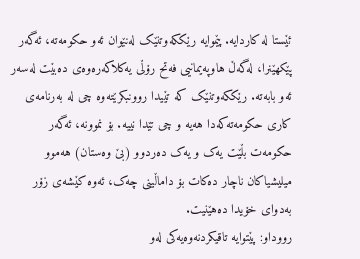ئێستا لە کاردایە. پێموایە رێککەوتنێک لەنێوان ئەو حکومەتە، ئەگەر پێکهێنرا، لەگەڵ هاوپەیمانیی فەتح رۆڵی یەکلاکەرەوەی دەبێت لەسەر ئەو بابەتە. رێککەوتنێک کە تێیدا روونبکرێتەوە چی لە بەرنامەی کاری حکومەتەکەدا هەیە و چی تێدا نییە. بۆ نموونە، ئەگەر حکومەت بڵێت یەک و یەک دەردوو (بێ وەستان) هەموو میلیشیاکان ناچار دەکات بۆ داماڵینی چەک، ئەوە کێشەی زۆر بەدوای خۆیدا دەهێنیت.
رووداو: پێتوایە تاقیکردنەوەیەکی لەو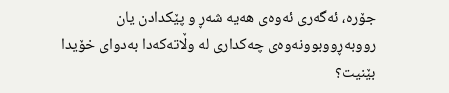جۆرە، ئەگەری ئەوەی هەیە شەڕ و پێکدادن یان رووبەڕووبوونەوەی چەکداری لە وڵاتەکەدا بەدوای خۆیدا بێنیت؟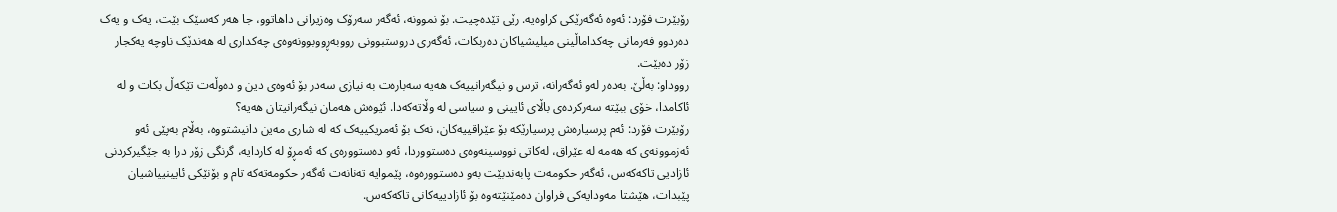رۆبێرت فۆرد: ئەوە ئەگەرێکی کراوەیە. رێی تێدەچیت. بۆ نموونە، ئەگەر سەرۆک وەزیرانی داهاتوو، جا هەر کەسێک بێت، یەک و یەک دەردوو فەرمانی چەکداماڵینی میلیشیاکان دەربکات، ئەگەری دروستبوونی رووبەڕووبوونەوەی چەکداری لە هەندێک ناوچە یەکجار زۆر دەبێت.
رووداو: بەڵێ. بەدەر لەو ئەگەرانە، ترس و نیگەرانییەک هەیە سەبارەت بە نیازی سەدر بۆ ئەوەی دین و دەوڵەت تێکەڵ بکات و لە ئاکامدا، خۆی ببێتە سەرکردەی باڵای ئایینی و سیاسی لە وڵاتەکەدا. ئێوەش هەمان نیگەرانیتان هەیە؟
رۆبێرت فۆرد: ئەم پرسیارەش پرسیارێکە بۆ عێراقییەکان، نەک بۆ ئەمریکییەک کە لە شاری مەین دانیشتووە، بەڵام بەپێی ئەو ئەزموونەی کە هەمە لە عێراق، لەکاتی نووسینەوەی دەستووردا، ئەو دەستوورەی کە ئەمڕۆ لە کاردایە، گرنگی زۆر درا بە جێگیرکردنی ئازادیی تاکەکەس، ئەگەر حکومەت پابەندبێت بەو دەستوورەوە، پێموایە تەنانەت ئەگەر حکومەتەکە تام و بۆنێکی ئایینییاشیان پێبدات، هێشتا مەودایەکی فراوان دەمێنێتەوە بۆ ئازادییەکانی تاکەکەس.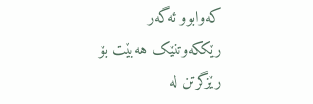کەوابوو ئەگەر رێککەوتنێک هەبێت بۆ رێزگرتن لە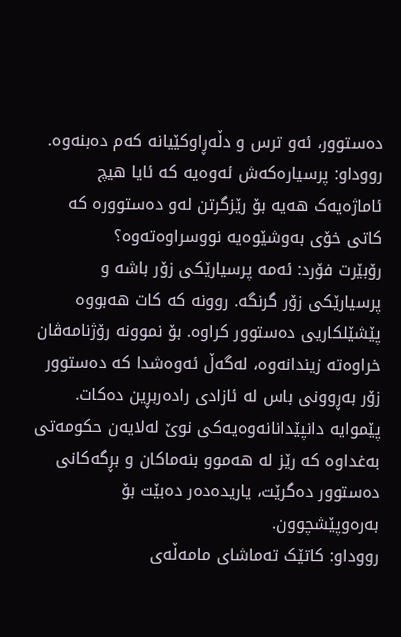دەستوور، ئەو ترس و دڵەڕاوکێیانە کەم دەبنەوە.
رووداو: پرسیارەکەش ئەوەیە کە ئایا هیچ ئاماژەیەک هەیە بۆ رێزگرتن لەو دەستوورە کە کاتی خۆی بەوشێوەیە نووسراوەتەوە؟
رۆبێرت فۆرد: ئەمە پرسیارێکی زۆر باشە و پرسیارێکی زۆر گرنگە. روونە کە کات هەبووە پێشێلکاریی دەستوور کراوە. بۆ نموونە رۆژنامەڤان خراوەتە زیندانەوە، لەگەڵ ئەوەشدا کە دەستوور زۆر بەڕوونی باس لە ئازادی رادەربڕین دەکات. پێموایە دانپێدانانەوەیەکی نوێ لەلایەن حکومەتی بەغداوە کە رێز لە هەموو بنەماکان و بڕگەکانی دەستوور دەگرێت، یاریدەدەر دەبێت بۆ بەرەوپێشچوون.
رووداو: کاتێک تەماشای مامەڵەی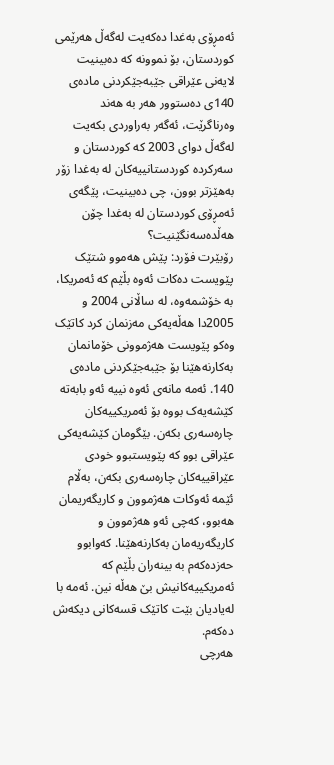ئەمڕۆی بەغدا دەکەیت لەگەڵ هەرێمی کوردستان، بۆ نموونە کە دەبینیت لایەنی عێراقی جێبەجێکردنی مادەی 140ی دەستوور هەر بە هەند وەرناگرێت، ئەگەر بەراوردی بکەیت لەگەڵ دوای 2003 کە کوردستان و سەرکردە کوردستانییەکان لە بەغدا زۆر بەهێزتر بوون، چی دەبینیت، پێگەی ئەمڕۆی کوردستان لە بەغدا چۆن هەڵدەسەنگێنیت؟
رۆبێرت فۆرد: پێش هەموو شتێک پێویست دەکات ئەوە بڵێم کە ئەمریکا، بە خۆشمەوە، لە ساڵانی 2004 و 2005دا هەڵەیەکی مەزنمان کرد کاتێک وەکو پێویست هەژموونی خۆمانمان بەکارنەهێنا بۆ جێبەجێکردنی مادەی 140. ئەمە مانەی ئەوە نییە ئەو بابەتە کێشەیەک بووە بۆ ئەمریکییەکان چارەسەری بکەن. بێگومان کێشەیەکی عێراقی بوو کە پێویستبوو خودی عێراقییەکان چارەسەری بکەن، بەڵام ئێمە ئەوکات هەژموون و کاریگەریمان هەبوو، کەچی ئەو هەژموون و کاریگەریەمان بەکارنەهێنا. کەوابوو حەزدەکەم بە بینەران بڵێم کە ئەمریکییەکانیش بێ هەڵە نین. ئەمە با لەیادیان بێت کاتێک قسەکانی دیکەش دەکەم.
هەرچی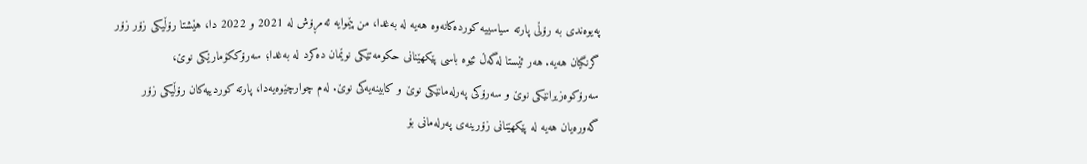پەیوەندی بە رۆڵی پارتە سیاسییە کوردەکانەوە هەیە لە بەغدا، من پێموایە ئەمڕۆش لە 2021 و 2022 دا، هێشتا رۆڵیکی زۆر زۆر گرنگیان هەیە. هەر ئێستا لەگەڵ ئێوە باسی پێکهێنانی حکومەتێکی نوێمان دەکرد لە بەغدا؛ سەرۆککۆمارێکی نوێ، سەرۆکوەزیرانێکی نوێ و سەرۆکی پەرلەمانێکی نوێ و کابینەیەکی نوێ. لەم چوارچێوەیەدا، پارتە کوردییەکان رۆڵیکی زۆر گەورەیان هەیە لە پێکهێنانی زۆرینەی پەرلەمانی بۆ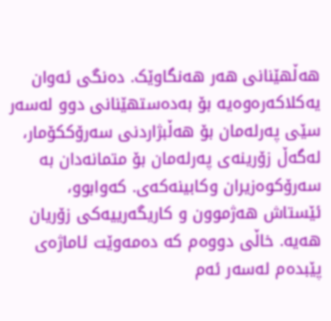هەڵهێنانی هەر هەنگاوێک. دەنگی ئەوان یەکلاکەرەوەیە بۆ بەدەستهێنانی دوو لەسەر سێی پەرلەمان بۆ هەڵبژاردنی سەرۆککۆمار، لەگەڵ زۆرینەی پەرلەمان بۆ متمانەدان بە سەرۆکوەزیران وکابینەکەی. کەوابوو، ئێستاش هەژموون و کاریگەرییەکی زۆریان هەیە. خاڵی دووەم کە دەمەوێت ئاماژەی پێبدەم لەسەر ئەم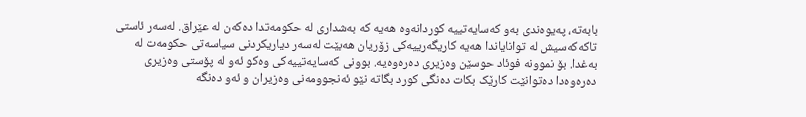بابەتە، پەیوەندی بەو کەسایەتییە کوردانەوە هەیە کە بەشداری لە حکومەتدا دەکەن لە عێراق. لەسەر ئاستی تاکەکەسیش لە توانایاندا هەیە کاریگەرییەکی زۆریان هەبێت لەسەر دیاریکردنی سیاسەتی حکومەت لە بەغدا. بۆ نموونە فوئاد حوسێن وەزیری دەرەوەیە. بوونی کەسایەتییەکی وەکو ئەو لە پۆستی وەزیری دەرەوەدا دەتوانێت کارێک بکات دەنگی کورد بگاتە نێو ئەنجوومەنی وەزیران و ئەو دەنگە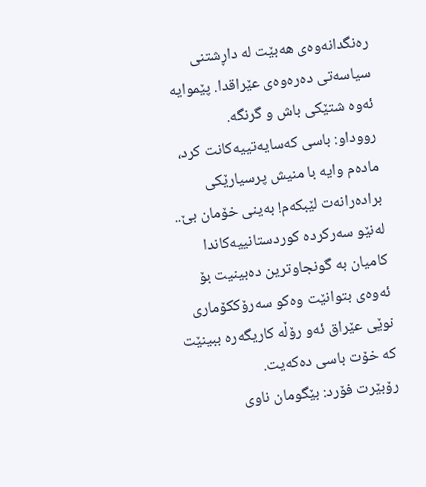رەنگدانەوەی هەبێت لە داڕشتنی سیاسەتی دەرەوەی عێراقدا. پێموایە ئەوە شتێکی باش و گرنگە.
رووداو: باسی کەسایەتییەکانت کرد، مادەم وایە با منیش پرسیارێکی برادەرانەت لێبکەم! بەینی خۆمان بێ.. لەنێو سەرکردە کوردستانییەکاندا کامیان بە گونجاوترین دەبینیت بۆ ئەوەی بتوانێت وەکو سەرۆککۆماری نوێی عێراق ئەو رۆڵە کاریگەرە ببینێت کە خۆت باسی دەکەیت.
رۆبێرت فۆرد: بێگومان ناوی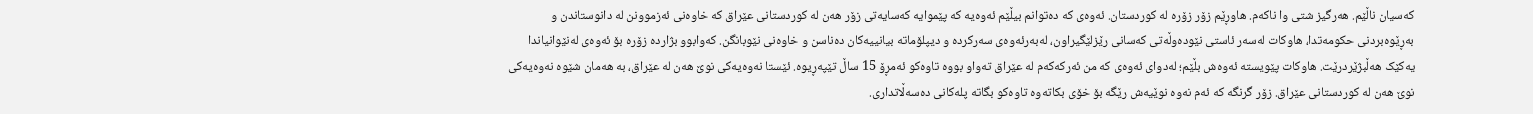کەسیان ناڵێم. هەرگیز شتی وا ناکەم. هاوڕێم زۆر زۆرە لە کوردستان. ئەوەی کە دەتوانم بیڵێم ئەوەیە کە پێموایە کەسایەتی زۆر هەن لە کوردستانی عێراق کە خاوەنی ئەزموونن لە دانوستاندن و بەڕێوەبردنی حکومەتدا، هاوکات لەسەر ئاستی نێودەوڵەتی کەسانی رێزلێگیراون، لەبەرئەوەی سەرکردە و دیپلۆماتە بیانییەکان دەناسن و خاوەنی نێوبانگن. کەوابوو بژاردە زۆرە بۆ ئەوەی لەنێوانیاندا یەکێک هەڵبژێردرێت. هاوکات پێویستە ئەوەش بڵێم؛ لەدوای ئەوەی کە من ئەرکەکەم لە عێراق تەواو بووە تاوەکو ئەمڕۆ 15 ساڵ تێپەڕیوە. ئێستا نەوەیەکی نوێ هەن لە عێراق، بە هەمان شێوە نەوەیەکی نوێ هەن لە کوردستانی عێراق. زۆر گرنگە کە ئەم نەوە نوێیەش رێگە بۆ خۆی بکاتەوە تاوەکو بگاتە پلەکانی دەسەڵاتداری.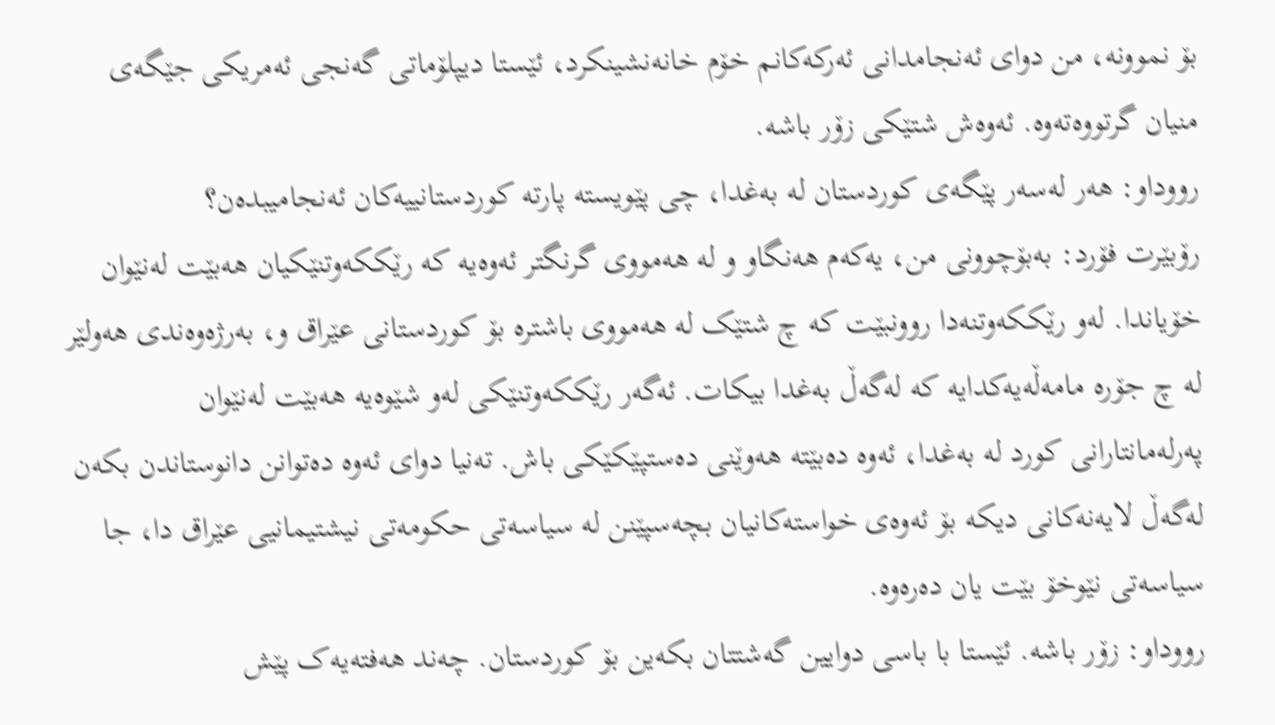بۆ نموونە، من دوای ئەنجامدانی ئەرکەکانم خۆم خانەنشینکرد، ئێستا دیپلۆماتی گەنجی ئەمریکی جێگەی منیان گرتووەتەوە. ئەوەش شتێکی زۆر باشە.
رووداو: هەر لەسەر پێگەی کوردستان لە بەغدا، چی پێویستە پارتە کوردستانییەکان ئەنجامیبدەن؟
رۆبێرت فۆرد: بەبۆچوونی من، یەکەم هەنگاو و لە هەمووی گرنگتر ئەوەیە کە رێککەوتنێکیان هەبێت لەنێوان خۆیاندا. لەو رێککەوتنەدا روونبێت کە چ شتێک لە هەمووی باشترە بۆ کوردستانی عێراق و، بەرژەوەندی هەولێر لە چ جۆرە مامەڵەیەکدایە کە لەگەڵ بەغدا بیکات. ئەگەر رێککەوتنێکی لەو شێوەیە هەبێت لەنێوان پەرلەمانتارانی کورد لە بەغدا، ئەوە دەبێتە هەوێنی دەستپێکێکی باش. تەنیا دوای ئەوە دەتوانن دانوستاندن بکەن لەگەڵ لایەنەکانی دیکە بۆ ئەوەی خواستەکانیان بچەسپێنن لە سیاسەتی حکومەتی نیشتیمانیی عێراق دا، جا سیاسەتی نێوخۆ بێت یان دەرەوە.
رووداو: زۆر باشە. ئێستا با باسی دوایین گەشتتان بکەین بۆ کوردستان. چەند هەفتەیەک پێش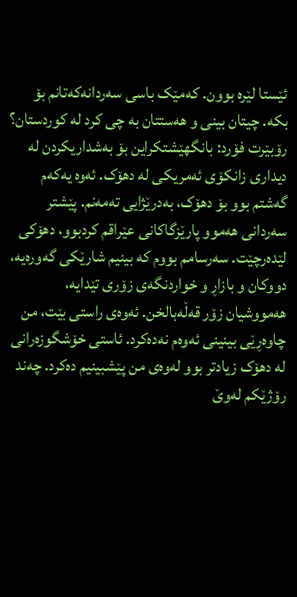ئێستا لێرە بوون. کەمێک باسی سەردانەکەتانم بۆ بکە. چیتان بینی و هەستتان بە چی کرد لە کوردستان؟
رۆبێرت فۆرد: بانگهێشتکراین بۆ بەشداریکردن لە دیداری زانکۆی ئەمریکی لە دهۆک. ئەوە یەکەم گەشتم بوو بۆ دهۆک، بەدرێژایی تەمەنم. پێشتر سەردانی هەموو پارێزگاکانی عێراقم کردبوو، دهۆکی لێدەرچێت. سەرسامم بووم کە بینیم شارێکی گەورەیە، دووکان و بازاڕ و خواردنگەی زۆری تێدایە، هەمووشیان زۆر قەڵەبالخن. ئەوەی راستی بێت، من چاوەڕێی بینینی ئەوەم نەدەکرد. ئاستی خۆشگوزەرانی لە دهۆک زیادتر بوو لەوەی من پێشبینیم دەکرد. چەند رۆژێکم لەوێ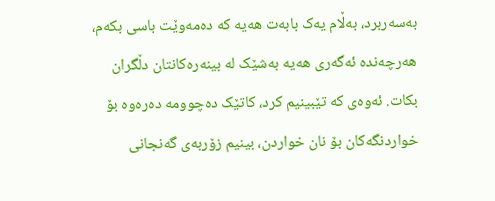بەسەربرد، بەڵام یەک بابەت هەیە کە دەمەوێت باسی بکەم، هەرچەندە ئەگەری هەیە بەشێک لە بینەرەکانتان دڵگران بکات. ئەوەی کە تێبینیم کرد، کاتێک دەچوومە دەرەوە بۆ خواردنگەکان بۆ نان خواردن، بینیم زۆربەی گەنجانی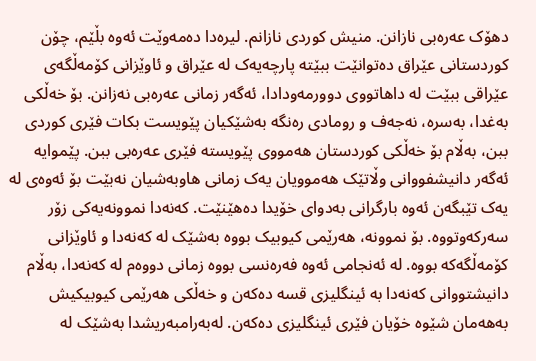دهۆک عەرەبی نازانن. منیش کوردی نازانم. لیرەدا دەمەوێت ئەوە بڵێم، چۆن کوردستانی عێراق دەتوانێت ببێتە پارچەیەک لە عێراق و ئاوێزانی کۆمەڵگەی عێراقی ببێت لە داهاتووی دوورمەودادا، ئەگەر زمانی عەرەبی نەزانن. بۆ خەڵکی بەغدا، بەسرە، نەجەف و رومادی رەنگە بەشێکیان پێویست بکات فێری کوردی ببن، بەڵام بۆ خەڵکی کوردستان هەمووی پێویستە فێری عەرەبی ببن. پێموایە ئەگەر دانیشفووانی وڵاتێک هەموویان یەک زمانی هاوبەشیان نەبێت بۆ ئەوەی لە یەک تێبگەن ئەوە بارگرانی بەدوای خۆیدا دەهێنێت. کەنەدا نموونەیەکی زۆر سەرکەوتووە. بۆ نموونە، هەرێمی کیوبیک بووە بەشێک لە کەنەدا و ئاوێزانی کۆمەڵگەکە بووە. لە ئەنجامی ئەوە فەرەنسی بووە زمانی دووەم لە کەنەدا، بەڵام دانیشتووانی کەنەدا بە ئینگلیزی قسە دەکەن و خەڵکی هەرێمی کیوبیکیش بەهەمان شێوە خۆیان فێری ئینگلیزی دەکەن. لەبەرامبەریشدا بەشێک لە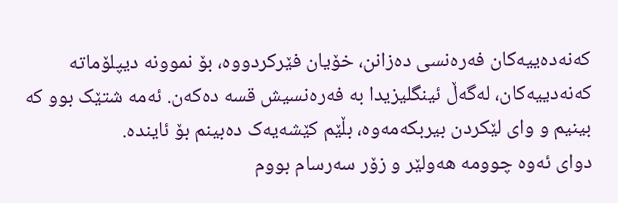کەنەدەییەکان فەرەنسی دەزانن، خۆیان فێرکردووە، بۆ نموونە دیپلۆماتە کەنەدییەکان، لەگەڵ ئینگلیزیدا بە فەرەنسیش قسە دەکەن. ئەمە شتێک بوو کە بینیم و وای لێکردن بیربکەمەوە، بڵێم کێشەیەک دەبینم بۆ ئایندە.
دوای ئەوە چوومە هەولێر و زۆر سەرسام بووم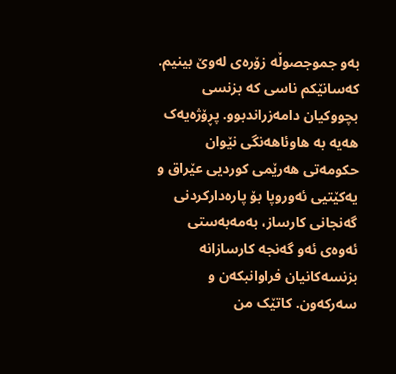بەو جموجصوڵە زۆرەی لەوێ بینیم. کەسانێکم ناسی کە بزنسی بچووکیان دامەزراندبوو. پڕۆژەیەک هەیە بە هاوئاهەنگی نێوان حکومەتی هەرێمی کوردیی عێراق و یەکێتیی ئەوروپا بۆ پارەدارکردنی گەنجانی کارساز، بەمەبەستی ئەوەی ئەو گەنجە کارسازانە بزنسەکانیان فراوانبکەن و سەرکەون. کاتێک من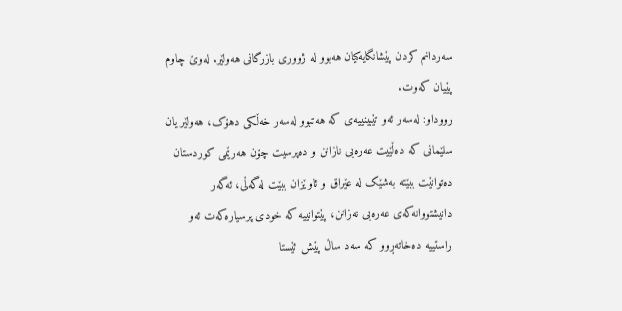سەردانم کردن پێشانگایەکیان هەبوو لە ژووری بازرگانی هەولێر. لەوێ چاوم پێیان کەوت.
رووداو: لەسەر ئەو تێبینییەی کە هەتبوو لەسەر خەڵکی دهۆک، هەولێر یان سلێمانی کە دەڵێیت عەرەبی نازانن و دەپرسیت چۆن هەرێمی کوردستان دەتوانێت ببێتە بەشێک لە عێراق و ئاوێزان ببێت لەگەڵی، ئەگەر دانیشتووانەکەی عەرەبی نەزانن، پێتوانییە کە خودی پرسیارەکەت ئەو راستییە دەخاتەڕوو کە سەد ساڵ پێش ئێستا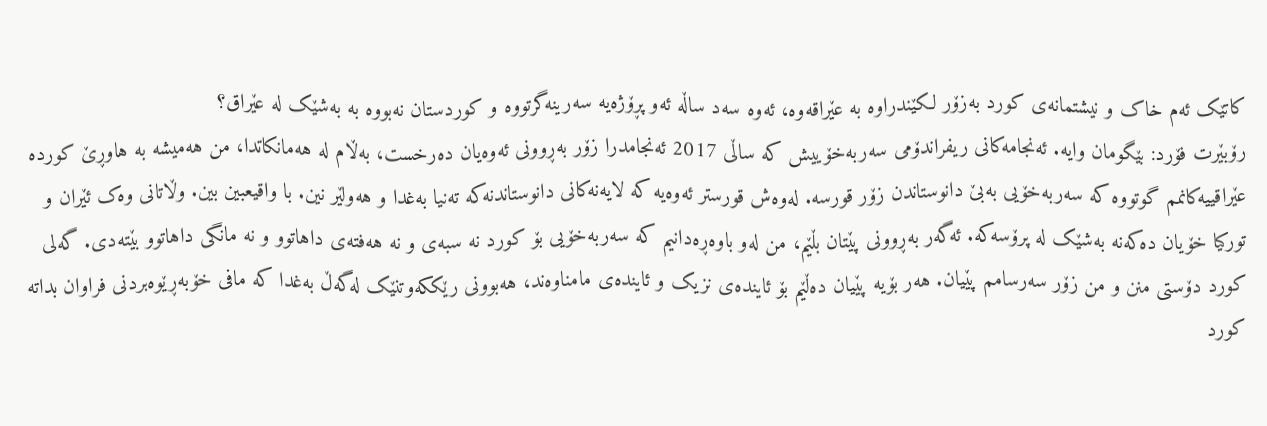کاتێک ئەم خاک و نیشتمانەی کورد بەزۆر لکێندراوە بە عێراقەوە، ئەوە سەد ساڵە ئەو پڕۆژەیە سەرینەگرتووە و کوردستان نەبووە بە بەشێک لە عێراق؟
رۆبێرت فۆرد: بێگومان وایە. ئەنجامەکانی ریفراندۆمی سەربەخۆییش کە ساڵی 2017 ئەنجامدرا زۆر بەڕوونی ئەوەیان دەرخست، بەڵام لە هەمانکاتدا، من هەمیشە بە هاوڕێ کوردە عێراقییەکانمم گوتووە کە سەربەخۆیی بەبێ دانوستاندن زۆر قورسە. لەوەش قورستر ئەوەیە کە لایەنەکانی دانوستاندنەکە تەنیا بەغدا و هەولێر نین. با واقیعبین بین. وڵاتانی وەک ئێران و تورکیا خۆیان دەکەنە بەشێک لە پرۆسەکە. ئەگەر بەڕوونی پێتان بڵێم، من لەو باوەڕەدانیم کە سەربەخۆیی بۆ کورد نە سبەی و نە هەفتەی داهاتوو و نە مانگی داهاتوو بێتەدی. گەلی کورد دۆستی منن و من زۆر سەرسامم پێیان. هەر بۆیە پێیان دەڵێم بۆ ئایندەی نزیک و ئایندەی مامناوەند، هەبوونی رێککەوتنێک لەگەڵ بەغدا کە مافی خۆبەڕێوەبردنی فراوان بداتە کورد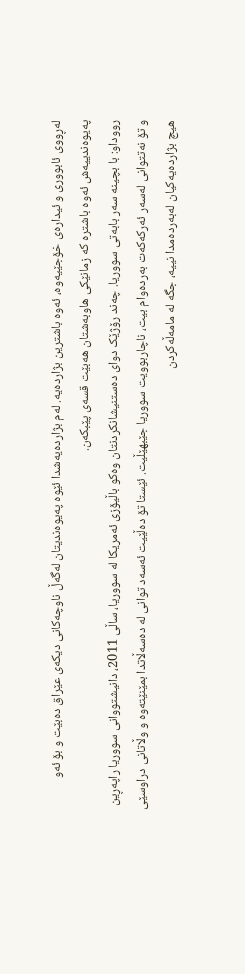لەڕووی ئابووری و ئیدارەی خۆجێیەوە، ئەوە باشترین بژاردەیە. لەم بژاردەیەشدا ئێوە پەیوەندیتان لەگەڵ ناوچەکانی دیکەی عێراق دەبێت و بۆ ئەو پەیوەندییەش ئەوە باشترە کە زمانێکی هاوبەشتان هەبێت قسەی پێبکەن.
رووداو: با بچینە سەر بابەتی سووریا. چەند رۆژێک دوای دەستنیشانکردنتان وەکو باڵیۆزی ئەمریکا لە سووریا، ساڵی 2011، دانیشتووانی سووریا راپەڕین و تۆ نەتتوانی لەسەر ئەرکەکەت بەردەوام بیت، ناچاربوویت سووریا جێبهێڵیت. ئێستا تۆ دەڵێیت ئەسەد توانی لە دەسەڵاتدا بمێنێتەوە و وڵاتانی دراوسێی هیچ بژاردەیەکیان لەبەردەمدا نییە، جگە لە مامەڵەکردن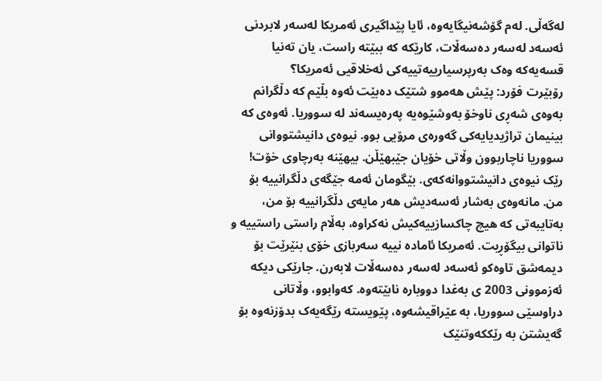لەگەڵی. لەم گۆشەنیگایەوە، ئایا پێداگیری ئەمریكا لەسەر لابردنی ئەسەد لەسەر دەسەڵات، کارێکە کە ببێتە راست، یان تەنیا قسەیەکە وەک بەرپرسیارییەتییەکی ئەخلاقیی ئەمریکا؟
رۆبێرت فۆرد: پێش هەموو شتێک دەبێت ئەوە بڵێم کە دڵگرانم بەوەی شەڕی ناوخۆ بەوشێوەیە پەرەیسەند لە سووریا. ئەوەی کە بینیمان تراژیدیایەکی گەورەی مرۆیی بوو. نیوەی دانیشتووانی سووریا ناچاربوون وڵاتی خۆیان جێبهێڵن. بیهێنە بەرچاوی خۆت! رێک نیوەی دانیشتووانەکەی. بێگومان ئەمە جێگەی دڵگرانییە بۆ من. مانەوەی بەشار ئەسەدیش هەر مایەی دڵگرانییە بۆ من، بەتایبەتی کە هیچ چاکسازییەکیش نەکراوە، بەڵام راستی راستییە و ناتوانی بیگۆڕیت. ئەمریکا ئامادە نییە سەربازی خۆی بنێرێت بۆ دیمەشق تاوەکو ئەسەد لەسەر دەسەڵات لابەرن. جارێکی دیکە ئەزموونی 2003 ی بەغدا دووبارە نابێتەوە. کەوابوو، وڵاتانی دراوسێی سووریا، بە عێراقیشەوە، پێویستە رێگەیەک بدۆزنەوە بۆ گەیشتن بە رێککەوتنێک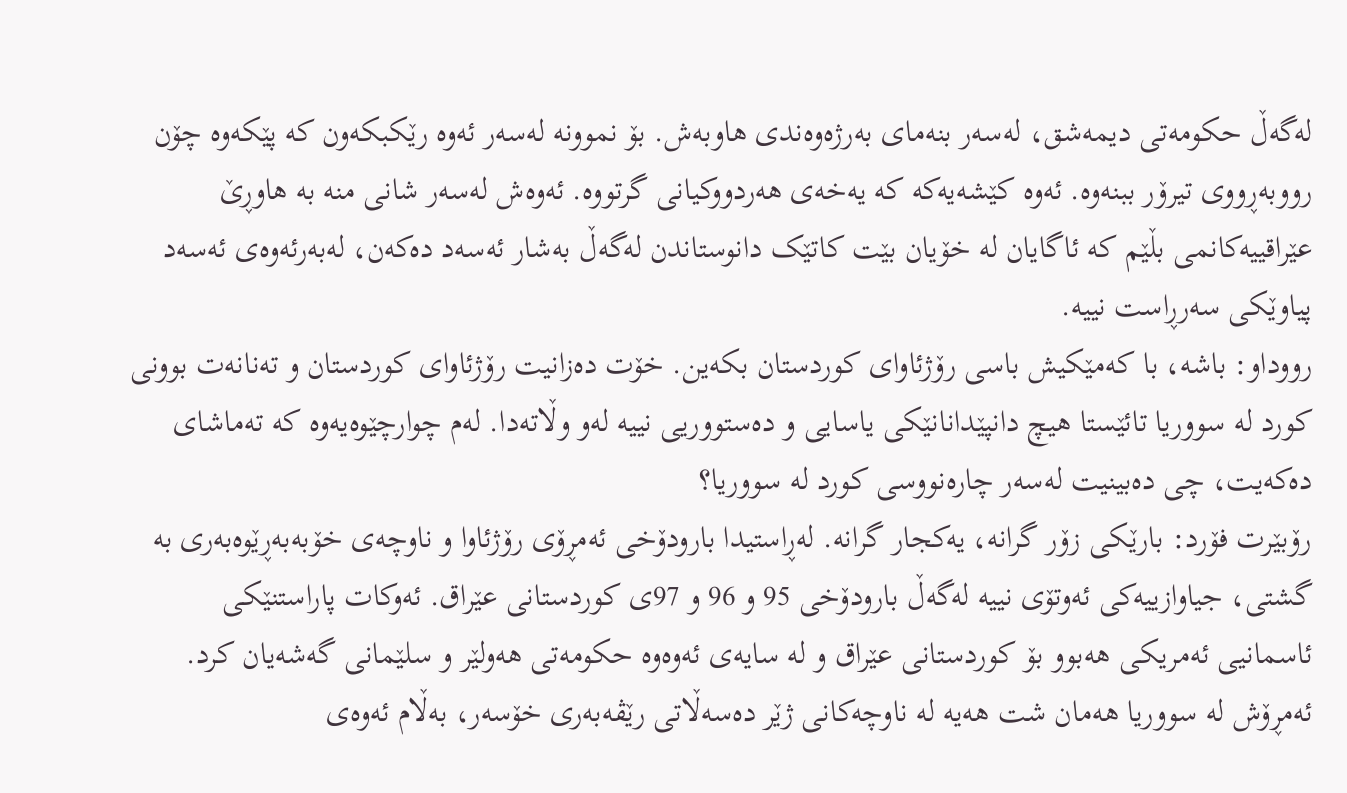لەگەڵ حکومەتی دیمەشق، لەسەر بنەمای بەرژەوەندی هاوبەش. بۆ نموونە لەسەر ئەوە رێکبکەون کە پێکەوە چۆن رووبەڕووی تیرۆر ببنەوە. ئەوە کێشەیەکە کە یەخەی هەردووکیانی گرتووە. ئەوەش لەسەر شانی منە بە هاوڕێ عێراقییەکانمی بڵێم کە ئاگایان لە خۆیان بێت کاتێک دانوستاندن لەگەڵ بەشار ئەسەد دەکەن، لەبەرئەوەی ئەسەد پیاوێکی سەرڕاست نییە.
رووداو: باشە، با کەمێکیش باسی رۆژئاوای کوردستان بکەین. خۆت دەزانیت رۆژئاوای کوردستان و تەنانەت بوونی کورد لە سووریا تائێستا هیچ دانپێدانانێکی یاسایی و دەستووریی نییە لەو وڵاتەدا. لەم چوارچێوەیەوە کە تەماشای دەکەیت، چی دەبینیت لەسەر چارەنووسی کورد لە سووریا؟
رۆبێرت فۆرد: بارێکی زۆر گرانە، یەکجار گرانە. لەڕاستیدا بارودۆخی ئەمڕۆی رۆژئاوا و ناوچەی خۆبەبەڕێوەبەری بە گشتی، جیاوازییەکی ئەوتۆی نییە لەگەڵ بارودۆخی 95 و 96 و 97ی کوردستانی عێراق. ئەوکات پاراستنێکی ئاسمانیی ئەمریکی هەبوو بۆ کوردستانی عێراق و لە سایەی ئەوەوە حکومەتی هەولێر و سلێمانی گەشەیان کرد. ئەمڕۆش لە سووریا هەمان شت هەیە لە ناوچەکانی ژێر دەسەڵاتی رێڤەبەری خۆسەر، بەڵام ئەوەی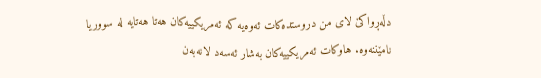دڵەڕواکێ لای من دروستدەکات ئەوەیە کە ئەمریکییەکان هەتا هەتایە لە سووریا نامێننەوە. هاوکات ئەمریکییەکان بەشار ئەسەد لانەبەن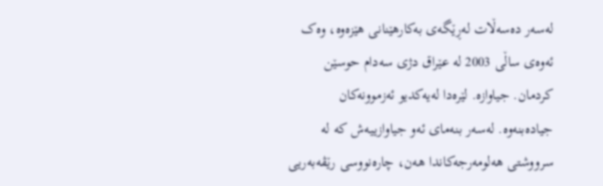لەسەر دەسەڵات لەڕێگەی بەکارهێنانی هێزەوە، وەک ئەوەی ساڵی 2003 لە عێراق دژی سەدام حوسێن کردمان. جیاوازە. لێرەدا لەیەکدیو ئەزموونەکان جیادەبنەوە. لەسەر بنەمای ئەو جیاوازییەش کە لە سرووشتی هەلومەرجەکاندا هەن، چارەنووسی رێڤەبەریی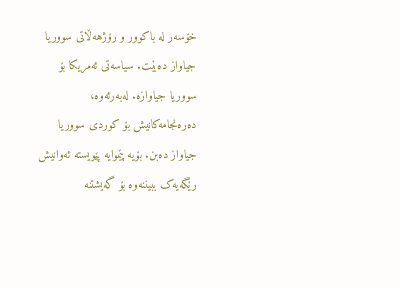خۆسەر لە باکوور و رۆژهەڵاتی سووریا جیاواز دەبێت. سیاسەتی ئەمریکا بۆ سووریا جیاوازە. لەبەرئەوە، دەرەنجامەکانیش بۆ کوردی سووریا جیاواز دەبن. بۆیە پێموایە پێویستە ئەوانیش رێگەیەک ببیننەوە بۆ گەیشتنە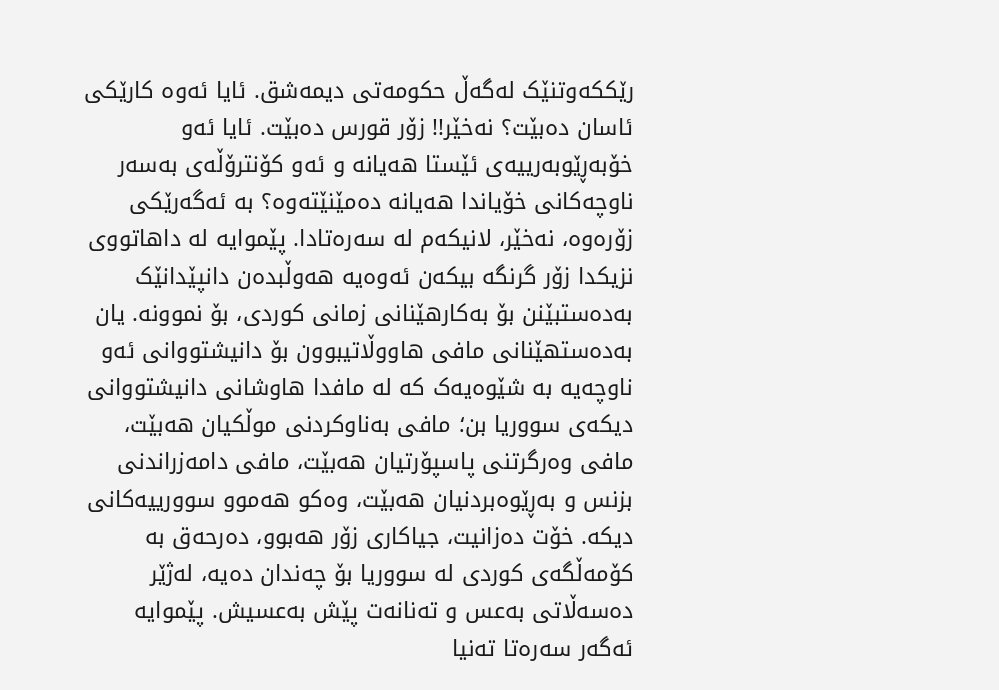رێککەوتنێک لەگەڵ حکومەتی دیمەشق. ئایا ئەوە کارێکی ئاسان دەبێت؟ نەخێر!! زۆر قورس دەبێت. ئایا ئەو خۆبەڕێوبەرییەی ئێستا هەیانە و ئەو کۆنترۆڵەی بەسەر ناوچەکانی خۆیاندا هەیانە دەمێنێتەوە؟ بە ئەگەرێکی زۆرەوە، نەخێر، لانیکەم لە سەرەتادا. پێموایە لە داهاتووی نزیکدا زۆر گرنگە بیکەن ئەوەیە هەوڵبدەن دانپێدانێک بەدەستبێنن بۆ بەکارهێنانی زمانی کوردی، بۆ نموونە. یان بەدەستهێنانی مافی هاووڵاتیبوون بۆ دانیشتووانی ئەو ناوچەیە بە شێوەیەک کە لە مافدا هاوشانی دانیشتووانی دیکەی سووریا بن؛ مافی بەناوکردنی موڵکیان هەبێت، مافی وەرگرتنی پاسپۆرتیان هەبێت، مافی دامەزراندنی بزنس و بەڕێوەبردنیان هەبێت، وەکو هەموو سوورییەکانی دیکە. خۆت دەزانیت، جیاکاری زۆر هەبوو، دەرحەق بە کۆمەڵگەی کوردی لە سووریا بۆ چەندان دەیە، لەژێر دەسەڵاتی بەعس و تەنانەت پێش بەعسیش. پێموایە ئەگەر سەرەتا تەنیا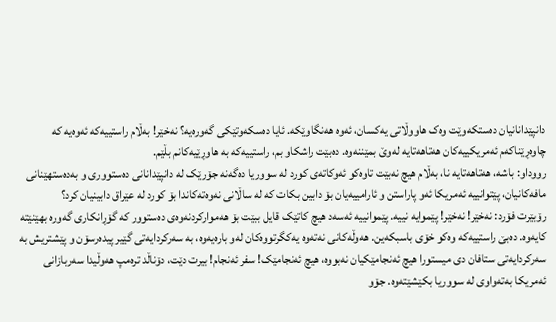دانپێدانانیان دەستکەوێت وەک هاووڵاتی یەکسان، ئەوە هەنگاوێکە. ئایا دەسکەوتێکی گەورەیە؟ نەخێر! بەڵام راستییەکە ئەوەیە کە چاوەڕێناکەم ئەمریکییەکان هەتاهەتایە لەوێ بمێننەوە. دەبێت راشکاو بم، راستییەکە بە هاوڕێیەکانم بڵێم.
رووداو: باشە، هەتاهەتایە نا، بەڵام هیچ نەبێت تاوەکو ئەوکاتەی کورد لە سووریا دەگەنە جۆرێک لە دانپێدانانی دەستووری و بەدەستهێنانی مافەکانیان، پێتوانییە ئەمریکا ئەو پاراستن و ئارامییەیان بۆ دابین بکات کە لە ساڵانی نەوەتەکاندا بۆ کورد لە عێراق دابینیان کرد؟
رۆبێرت فۆرد: نەخێر! نەخێر! پێموایە نییە. پێموانییە ئەسەد هیچ کاتێک قایل ببێت بۆ هەموارکردنەوەی دەستوور کە گۆڕانکاری گەورە بهێنێتە کایەوە. دەبێ راستییەکە وەکو خۆی باسبکەین. هەوڵەکانی نەتەوە یەکگرتووەکان لەو بارەیەوە، بە سەرکردایەتی گێیر پیدەرسۆن و پێشتریش بە سەرکردایەتی ستافان دی میستورا هیچ ئەنجامێکیان نەبووە، هیچ ئەنجامێک! سفر ئەنجام! بیرت دێت، دۆناڵد ترەمپ هەوڵیدا سەربازانی ئەمریکا بەتەواوی لە سووریا بکێشێتەوە. جۆو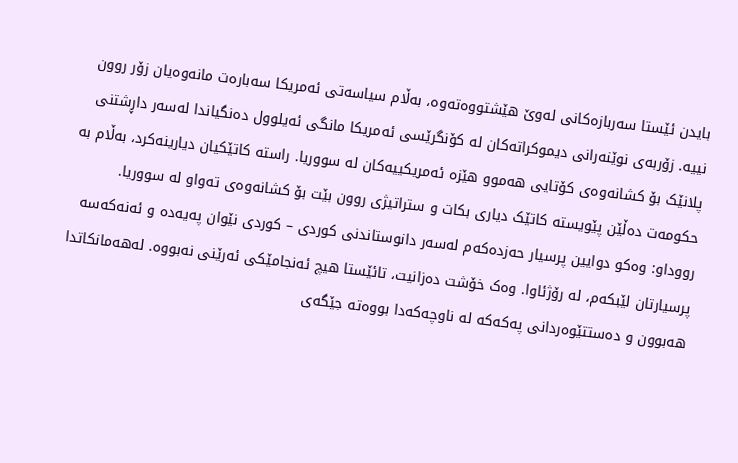بایدن ئێستا سەربازەکانی لەوێ هێشتووەتەوە، بەڵام سیاسەتی ئەمریکا سەبارەت مانەوەیان زۆر روون نییە. زۆربەی نوێنەرانی دیموکراتەکان لە کۆنگرێسی ئەمریکا مانگی ئەیلوول دەنگیاندا لەسەر داڕشتنی پلانێک بۆ کشانەوەی کۆتایی هەموو هێزە ئەمریکییەکان لە سووریا. راستە کاتێکیان دیارینەکرد، بەڵام بە حکومەت دەڵێن پێویستە کاتێک دیاری بکات و ستراتیژی روون بێت بۆ کشانەوەی تەواو لە سووریا.
رووداو: وەکو دوایین پرسیار حەزدەکەم لەسەر دانوستاندنی کوردی – کوردی نێوان پەیەدە و ئەنەکەسە پرسیارتان لێبکەم، لە رۆژئاوا. وەک خۆشت دەزانیت، تائێستا هیچ ئەنجامێکی ئەرێنی نەبووە. لەهەمانکاتدا هەبوون و دەستتێوەردانی پەکەکە لە ناوچەکەدا بووەتە جێگەی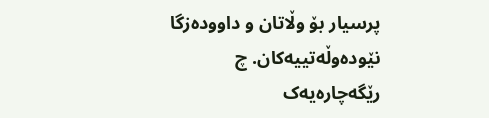پرسیار بۆ وڵاتان و داوودەزگا نێودەوڵەتییەکان. چ رێگەچارەیەک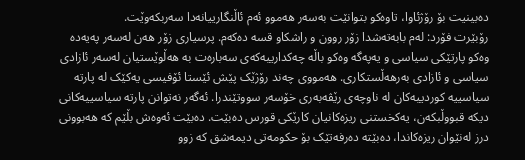دەبینیت بۆ رۆژئاوا، تاوەکو بتوانێت بەسەر هەموو ئەم ئاڵنگارییانەدا سەربکەوێت.
رۆبێرت فۆرد: لەم بابەتەشدا زۆر روون و راشکاو قسە دەکەم. پرسیاری زۆر هەن لەسەر پەیەدە وەکو پارتێکی سیاسی و یەپەگە وەکو باڵە چەکدارییەکەی سەبارەت بە هەڵوێستیان لەسەر ئازادی سیاسی و ئازادی بەرهەڵستکاری. هەمووی چەند رۆژێک پێش ئێستا ئۆفیسی یەکێک لە پارتە سیاسییە کوردییەکان لە ناوچەی رێڤەبەری خۆسەر سووتێندرا. ئەگەر نەتوانن پارتە سیاسییەکانی دیکە قبووڵبکەن، یەکخستنی ریزەکانیان کارێکی قورس دەبێت. دەبێت ئەوەش بڵێم کە هەبوونی درز لەنێوان ریزەکاندا، دەبێتە دەرفەتێک بۆ حکومەتی دیمەشق کە زوو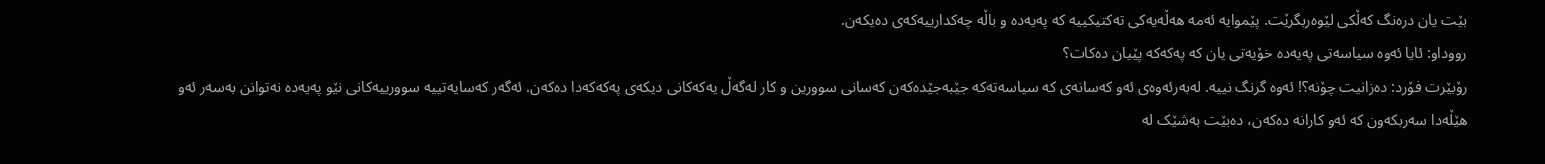بێت یان درەنگ کەڵکی لێوەربگرێت. پێموایە ئەمە هەڵەیەکی تەکتیکییە کە پەیەدە و باڵە چەکدارییەکەی دەیکەن.
رووداو: ئایا ئەوە سیاسەتی پەیەدە خۆیەتی یان کە پەکەکە پێیان دەکات؟
رۆبێرت فۆرد: دەزانیت چۆنە؟! ئەوە گرنگ نییە. لەبەرئەوەی ئەو کەسانەی کە سیاسەتەکە جێبەجێدەکەن کەسانی سوورین و کار لەگەڵ یەکەکانی دیکەی پەکەکەدا دەکەن. ئەگەر کەسایەتییە سوورییەکانی نێو پەیەدە نەتوانن بەسەر ئەو هێڵەدا سەربکەون کە ئەو کارانە دەکەن، دەبێت بەشێک لە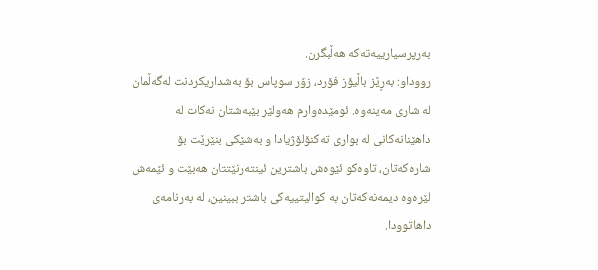بەرپرسیارییەتەکە هەڵبگرن.
رووداو: بەڕێز باڵیۆز فۆرد، زۆر سوپاس بۆ بەشداریکردنت لەگەڵمان لە شاری مەینەوە. ئومێدەوارم هەولێر بێبەشتان نەکات لە داهێنانەکانی لە بواری تەکنۆلۆژیادا و بەشێکی بنێرێت بۆ شارەکەتان، تاوەکو ئێوەش باشترین ئینتەرنێتتان هەبێت و ئێمەش لێرەوە دیمەنەکەتان بە کوالیتییەکی باشتر ببینین، لە بەرنامەی داهاتوودا.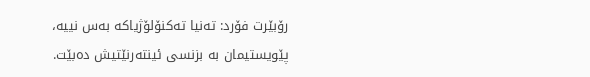رۆبێرت فۆرد: تەنیا تەکنۆلۆژیاکە بەس نییە، پێویستیمان بە بزنسی ئینتەرنێتیش دەبێت.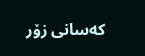کەسانی زۆر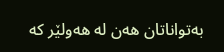بەتواناتان هەن لە هەولێر کە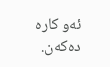ئەو کارە دەکەن.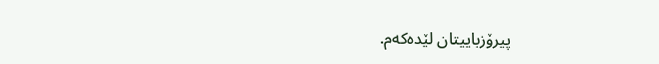پیرۆزباییتان لێدەکەم.